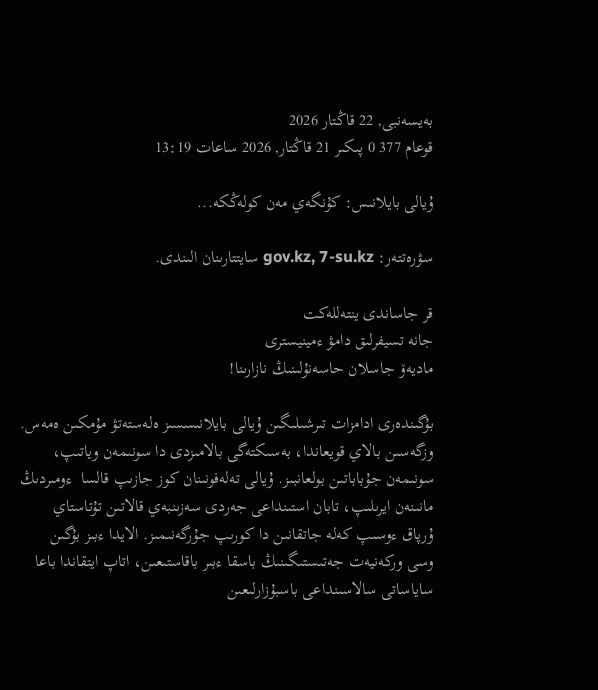بەيسەنبى, 22 قاڭتار 2026
قوعام 377 0 پىكىر 21 قاڭتار, 2026 ساعات 13:19

ۇيالى بايلانىس: كۇنگەي مەن كولەڭكە...

سۋرەتتەر: gov.kz, 7-su.kz سايتتارىنان الىندى.

قر جاساندى ينتەللەكت
جانە تسيفرلىق دامۋ ءمينيسترى
ماديەۆ جاسلان حاسەنۇلىنىڭ نازارىنا!

بۇگىندەرى ادامزات تىرشىلىگىن ۇيالى بايلانىسسىز ەلەستەتۋ مۇمكىن ەمەس.  وزگەسىن بالاي قويعاندا، بەسىكتەگى بالامىزدى دا سونىمەن وياتىپ، سونىمەن جۇباباتىن بولعانبىز. ۇيالى تەلەفونىنان كوز جازىپ قالسا  ءومىردىڭ مانىنەن ايرىلىپ، تابان استىنداعى جەردى سەزىنبەي قالاتىن تۇتاستاي ۇرپاق ءوسىپ كەلە جاتقانىن دا كورىپ جۇرگەنىمىز. الايدا ءبىز بۇگىن وسى وركەنيەت جەتىستىگىنىڭ باسقا ءبىر باقاستىعىن، اتاپ ايتقاندا باعا ساياساتى سالاسىنداعى باسبۇزارلىعىن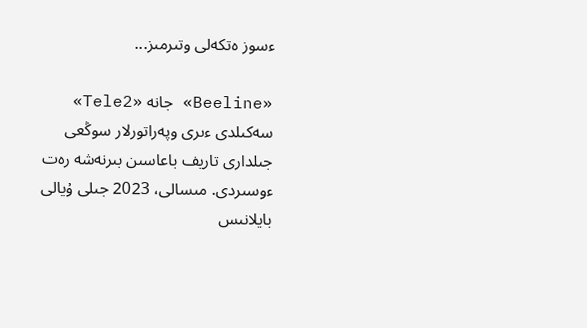ءسوز ەتكەلى وتىرمىز...

«Beeline» جانە «Tele2» سەكىلدى ءىرى وپەراتورلار سوڭعى جىلدارى تاريف باعاسىن بىرنەشە رەت ءوسىردى. مىسالى، 2023 جىلى ۇيالى بايلانىس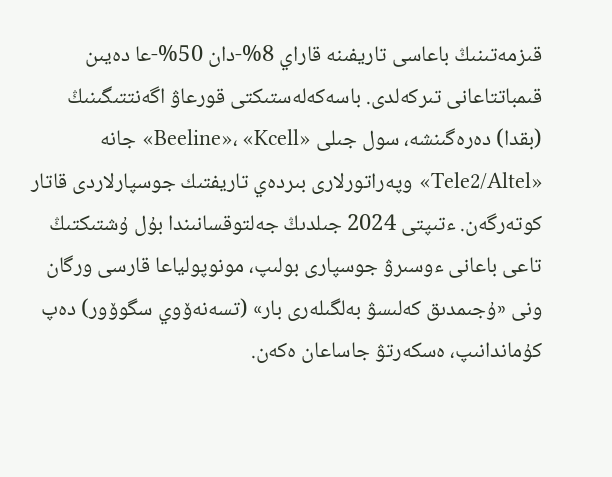قىزمەتىنىڭ باعاسى تاريفىنە قاراي 8%-دان 50%-عا دەيىن قىمباتتاعانى تىركەلدى. باسەكەلەستىكتى قورعاۋ اگەنتتىگىنىڭ (بقدا) دەرەگىنشە، سول جىلى «Beeline»، «Kcell» جانە «Tele2/Altel» وپەراتورلارى بىردەي تاريفتىك جوسپارلاردى قاتار كوتەرگەن. ءتىپتى 2024 جىلدىڭ جەلتوقسانىندا بۇل ۇشتىكتىڭ تاعى باعانى ءوسىرۋ جوسپارى بولىپ، مونوپولياعا قارسى ورگان ونى «ۇجىمدىق كەلىسۋ بەلگىلەرى بار» (تسەنەۆوي سگوۆور) دەپ كۇماندانىپ، ەسكەرتۋ جاساعان ەكەن.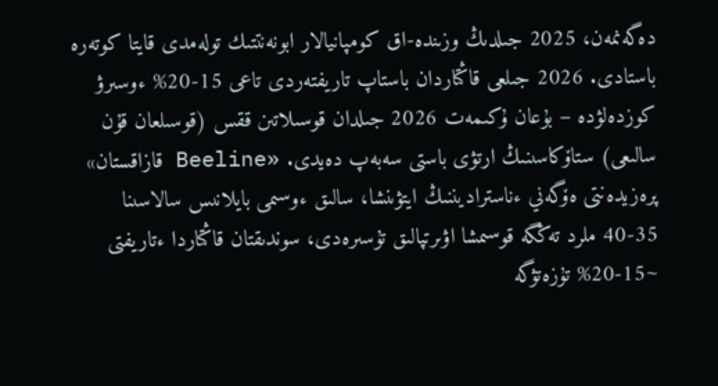دەگەنمەن، 2025 جىلدىڭ وزىندە-اق كومپانيالار ابونەنتتىك تولەمدى قايتا كوتەرە باستادى. 2026 جىلعى قاڭتاردان باستاپ تاريفتەردى تاعى 15-20% ءوسىرۋ كوزدەلۋدە – بۇعان ۇكىمەت 2026 جىلدان قوسىلاتىن ققس (قوسىلعان قۇن سالىعى) ستاۆكاسىنىڭ ارتۋى باستى سەبەپ دەيدى. «Beeline قازاقستان» پرەزيدەنتى ەۆگەني ءناستراديننىڭ ايتۋىنشا، سالىق ءوسىمى بايلانىس سالاسىنا 35-40 ملرد تەڭگە قوسىمشا اۋىرتپالىق تۇسىرەدى، سوندىقتان قاڭتاردا ءتاريفتى ~15-20% تۇزەتۋگە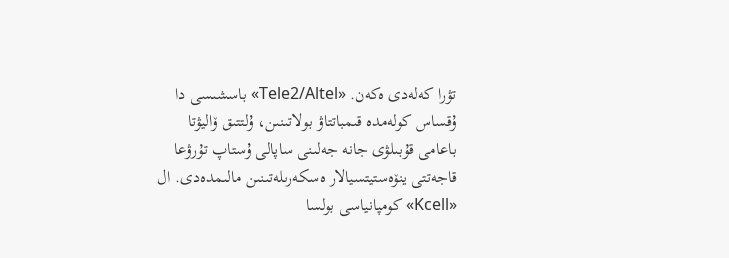تۋرا كەلەدى ەكەن. «Tele2/Altel» باسشىسى دا ۇقساس كولەمدە قىمباتتاۋ بولاتىنىن، ۇلتتىق ۆاليۋتا باعامى قۇبىلۋى جانە جەلىنى ساپالى ۇستاپ تۇرۋعا قاجەتتى ينۆەستيتسيالار ەسكەرىلەتىنىن مالىمدەدى. ال «Kcell» كومپانياسى بولسا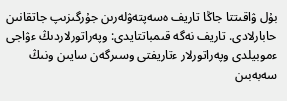بۇل ۋاقىتتا جاڭا تاريف ەسەپتەۋلەرىن جۇرگىزىپ جاتقانىن حابارلادى. تاريف نەگە قىمباتتايدى: وپەراتورلاردىڭ ءۋاجى ءموبيلدى وپەراتورلار ءتاريفتى وسىرگەن سايىن ونىڭ سەبەبىن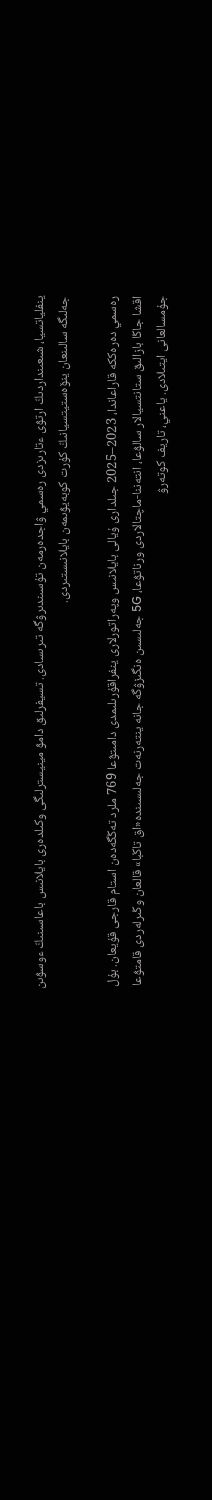ينفلياتسيا، شىعىنداردىڭ ارتۋى ءتارىزدى رەسمي ۋاجدەرمەن تۇسىندىرۋگە تىرىسادى. تسيفرلىق دامۋ مينيسترلىگى وكىلدەرى بايلانىس باعاسىنىڭ ءوسۋىن جەلىگە سالىنعان ينۆەستيتسيانىڭ كۇرت كوبەيۋىمەن بايلانىستىردى.

رەسمي دەرەككە قاراعاندا، 2023–2025 جىلدارى ۇيالى بايلانىس وپەراتورلارى ينفراقۇرىلىمدى دامىتۋعا 769 ملرد تەڭگەدەن استام قارجى قۇيعان. بۇل اقشا جاڭا بازالىق ستانتسيالار سالۋعا، انتەننا-ماچتالاردى ورناتۋعا، 5G جەلىسىن ەنگىزۋگە جانە ينتەرنەت جەلىسىندە«اق تاڭبا» قالعان وڭىرلەردى قامتۋعا جۇمسالعانى ايتىلادى. ياعني، تاريف كوتەرۋ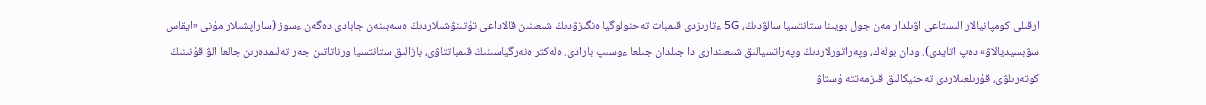ارقىلى كومپانيالار الىستاعى اۋىلدار مەن جول بويىنا ستانتسيا سالۋدىڭ، 5G ءتارىزدى قىمبات تەحنولوگيا ەنگىزۋدىڭ شىعىنىن قالاداعى تۇتىنۋشىلاردىڭ ەسەبىنەن جابادى دەگەن ءسوز (ساراپشىلار مۇنى «ايقاس سۋبسيديالاۋ» دەپ اتايدى). ودان بولەك، وپەراتورلاردىڭ وپەراتسيالىق شىعىندارى دا جىلدان جىلعا ءوسىپ بارادى. ەلەكتر ەنەرگياسىنىڭ قىمباتتاۋى، بازالىق ستانتسيا ورناتاتىن جەر تەلىمدەرىن جالعا الۋ قۇنىنىڭ كوتەرىلۋى، قۇرىلعىلاردى تەحنيكالىق قىزمەتتە ۇستاۋ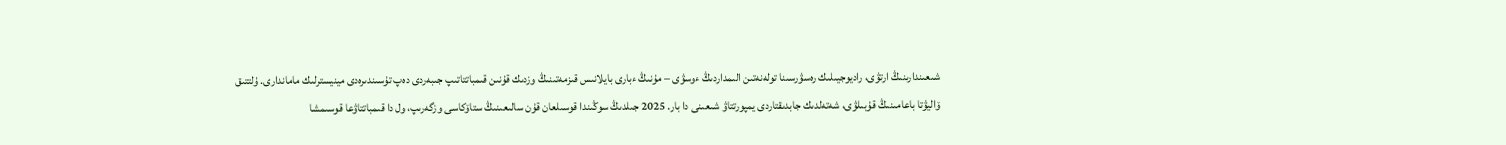شىعىندارىنىڭ ارتۋى، راديوجيىلىك رەسۋرسىنا تولەنەتىن الىمداردىڭ ءوسۋى – مۇنىڭ ءبارى بايلانىس قىزمەتىنىڭ وزدىك قۇنىن قىمباتتاتىپ جىبەردى دەپ تۇسىندىرەدى مينيسترلىك ماماندارى. ۇلتتىق ۆاليۋتا باعامىنىڭ قۇبىلۋى، شەتەلدىك جابدىقتاردى يمپورتتاۋ شىعىنى دا بار. 2025 جىلدىڭ سوڭىندا قوسىلعان قۇن سالىعىنىڭ ستاۆكاسى وزگەرىپ، ول دا قىمباتتاۋعا قوسىمشا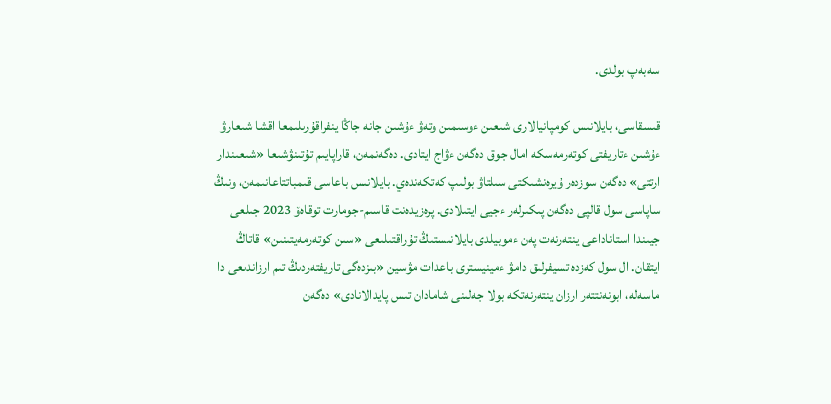سەبەپ بولدى.

قىسقاسى، بايلانىس كومپانيالارى شىعىن ءوسىمىن وتەۋ ءۇشىن جانە جاڭا ينفراقۇرىلىمعا اقشا شىعارۋ ءۇشىن ءتاريفتى كوتەرمەسكە امال جوق دەگەن ءۋاج ايتادى. دەگەنمەن، قاراپايىم تۇتىنۋشىعا «شىعىندار ارتتى» دەگەن سوزدەر ۇيرەنشىكتى سىلتاۋ بولىپ كەتكەندەي. بايلانىس باعاسى قىمباتتاعانىمەن، ونىڭ ساپاسى سول قالپى دەگەن پىكىرلەر ءجيى ايتىلادى. پرەزيدەنت قاسىم-جومارت توقاەۆ 2023 جىلعى جيىندا استاناداعى ينتەرنەت پەن ءموبيلدى بايلانىستىڭ تۇراقتىلىعى «سىن كوتەرمەيتىنىن» قاتاڭ ايتقان. ال سول كەزدە تسيفرلىق دامۋ ءمينيسترى باعدات مۋسين «بىزدەگى تاريفتەردىڭ تىم ارزاندىعى دا ماسەلە، ابونەنتتەر ارزان ينتەرنەتكە بولا جەلىنى شامادان تىس پايدالانادى» دەگەن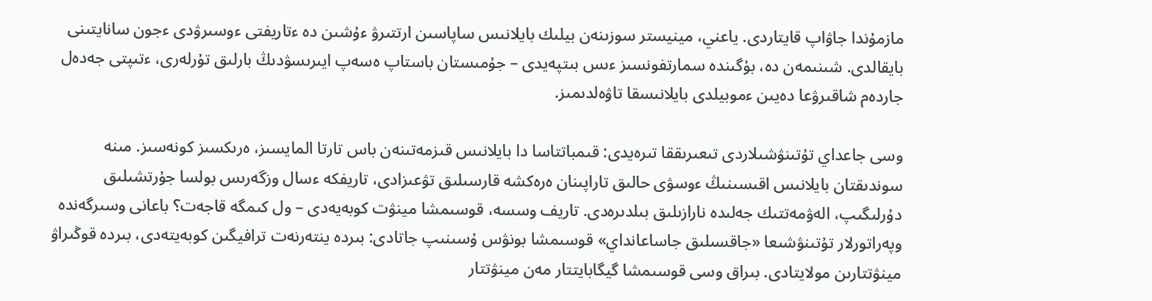مازمۇندا جاۋاپ قايتاردى. ياعني، مينيستر سوزىنەن بيلىك بايلانىس ساپاسىن ارتتىرۋ ءۇشىن دە ءتاريفتى ءوسىرۋدى ءجون سانايتىنى بايقالدى. شىنىمەن دە، بۇگىندە سمارتفونسىز ءىس بىتپەيدى – جۇمىستان باستاپ ەسەپ ايىرىسۋدىڭ بارلىق تۇرلەرى، ءتىپتى جەدەل جاردەم شاقىرۋعا دەيىن ءموبيلدى بايلانىسقا تاۋەلدىمىز.

وسى جاعداي تۇتىنۋشىلاردى تىعىرىققا تىرەيدى: قىمباتتاسا دا بايلانىس قىزمەتىنەن باس تارتا المايسىز، ەرىكسىز كونەسىز. مىنە سوندىقتان بايلانىس اقىسىنىڭ ءوسۋى حالىق تاراپىنان ەرەكشە قارسىلىق تۋعىزادى، تاريفكە ءسال وزگەرىس بولسا جۇرتشىلىق دۇرلىگىپ، الەۋمەتتىك جەلىدە نارازىلىق بىلدىرەدى. تاريف وسسە، قوسىمشا مينۋت كوبەيەدى – ول كىمگە قاجەت؟ باعانى وسىرگەندە وپەراتورلار تۇتىنۋشىعا «جاقسىلىق جاساعانداي» قوسىمشا بونۋس ۇسىنىپ جاتادى: بىردە ينتەرنەت ترافيگىن كوبەيتەدى، بىردە قوڭىراۋ مينۋتتارىن مولايتادى. بىراق وسى قوسىمشا گيگابايتتار مەن مينۋتتار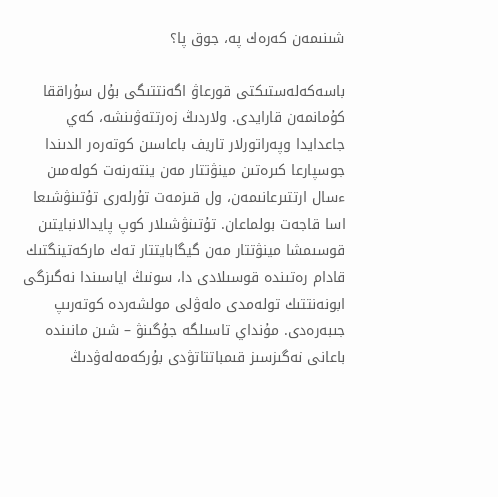شىنىمەن كەرەك پە، جوق پا؟

باسەكەلەستىكتى قورعاۋ اگەنتتىگى بۇل سۇراققا كۇمانمەن قارايدى. ولاردىڭ زەرتتەۋىنشە، كەي جاعدايدا وپەراتورلار تاريف باعاسىن كوتەرەر الدىندا جوسپارعا كىرەتىن مينۋتتار مەن ينتەرنەت كولەمىن ءسال ارتتىرعانىمەن، ول قىزمەت تۇرلەرى تۇتىنۋشىعا اسا قاجەت بولماعان. تۇتىنۋشىلار كوپ پايدالانبايتىن قوسىمشا مينۋتتار مەن گيگابايتتار تەك ماركەتينگتىك قادام رەتىندە قوسىلادى دا، سونىڭ اياسىندا نەگىزگى ابونەنتتىك تولەمدى ەلەۋلى مولشەردە كوتەرىپ جىبەرەدى. مۇنداي تاسىلگە جۇگىنۋ – شىن مانىندە باعانى نەگىزسىز قىمباتتاتۋدى بۇركەمەلەۋدىڭ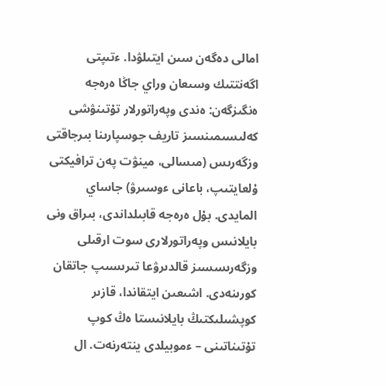امالى دەگەن سىن ايتىلۋدا. ءتىپتى اگەنتتىك وسىعان وراي جاڭا ەرەجە ەنگىزگەن: ەندى وپەراتورلار تۇتىنۋشى كەلىسىمىنسىز تاريف جوسپارىنا بىرجاقتى وزگەرىس (مىسالى، مينۋت پەن ترافيكتى ۇلعايتىپ، باعانى ءوسىرۋ) جاساي المايدى. بۇل ەرەجە قابىلداندى، بىراق ونى بايلانىس وپەراتورلارى سوت ارقىلى وزگەرىسسىز قالدىرۋعا تىرىسىپ جاتقان كورىنەدى. اشىعىن ايتقاندا، قازىر كوپشىلىكتىڭ بايلانىستا ەڭ كوپ تۇتىناتىنى – ءموبيلدى ينتەرنەت. ال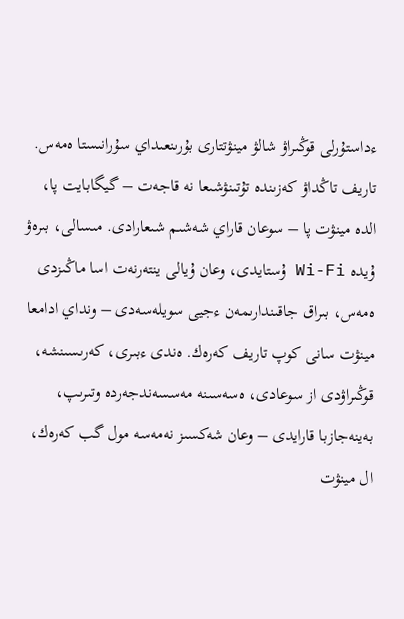ءداستۇرلى قوڭىراۋ شالۋ مينۋتتارى بۇرىنعىداي سۇرانىستا ەمەس. تاريف تاڭداۋ كەزىندە تۇتىنۋشىعا نە قاجەت – گيگابايت پا، الدە مينۋت پا – سوعان قاراي شەشىم شىعارادى. مىسالى، بىرەۋ ۇيدە Wi-Fi ۇستايدى، وعان ۇيالى ينتەرنەت اسا ماڭىزدى ەمەس، بىراق جاقىندارىمەن ءجيى سويلەسەدى – ونداي ادامعا مينۋت سانى كوپ تاريف كەرەك. ەندى ءبىرى، كەرىسىنشە، قوڭىراۋدى از سوعادى، ەسەسىنە مەسسەندجەردە وتىرىپ، بەينەجازبا قارايدى – وعان شەكسىز نەمەسە مول گب كەرەك، ال مينۋت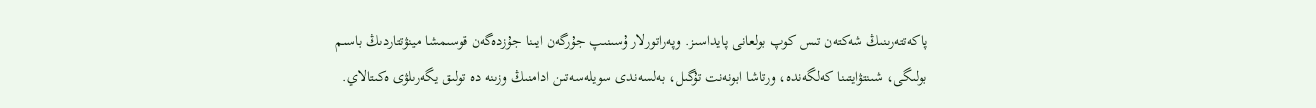پاكەتتەرىنىڭ شەكتەن تىس كوپ بولعانى پايداسىز. وپەراتورلار ۇسىنىپ جۇرگەن ايىنا جۇزدەگەن قوسىمشا مينۋتتاردىڭ باسىم بولىگى، شىنتۋايتىنا كەلگەندە، ورتاشا ابونەنت تۇگىل، بەلسەندى سويلەسەتىن ادامنىڭ وزىنە دە تولىق يگەرىلۋى ەكىتالاي.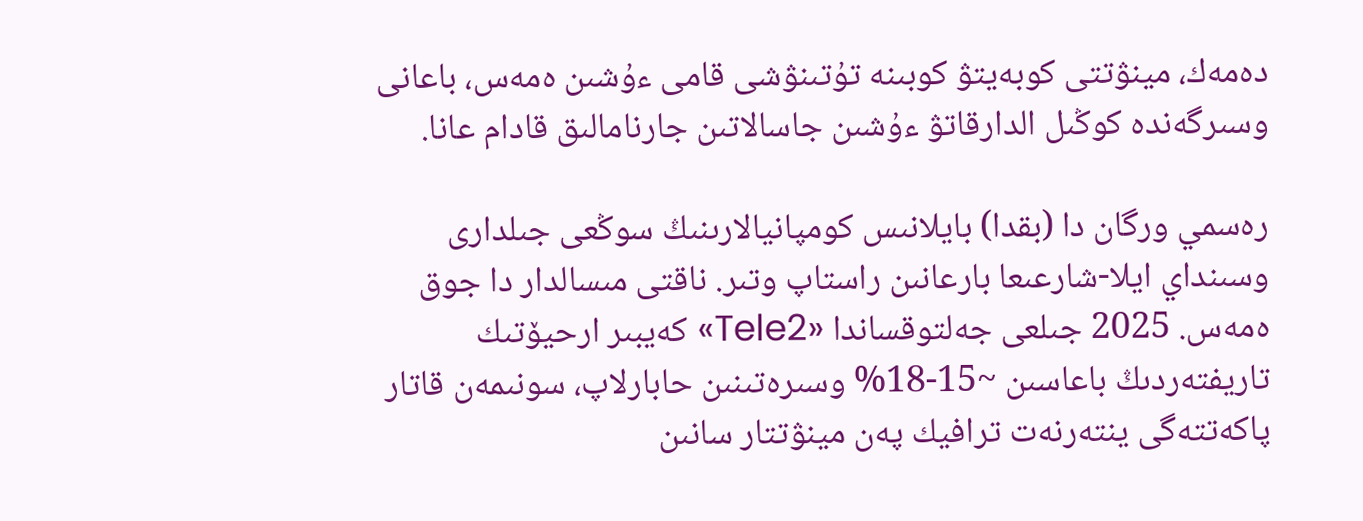دەمەك، مينۋتتى كوبەيتۋ كوبىنە تۇتىنۋشى قامى ءۇشىن ەمەس، باعانى وسىرگەندە كوڭىل الدارقاتۋ ءۇشىن جاسالاتىن جارنامالىق قادام عانا.

رەسمي ورگان دا (بقدا) بايلانىس كومپانيالارىنىڭ سوڭعى جىلدارى وسىنداي ايلا-شارعىعا بارعانىن راستاپ وتىر. ناقتى مىسالدار دا جوق ەمەس. 2025 جىلعى جەلتوقساندا «Tele2» كەيبىر ارحيۆتىك تاريفتەردىڭ باعاسىن ~15-18% وسىرەتىنىن حابارلاپ، سونىمەن قاتار پاكەتتەگى ينتەرنەت ترافيك پەن مينۋتتار سانىن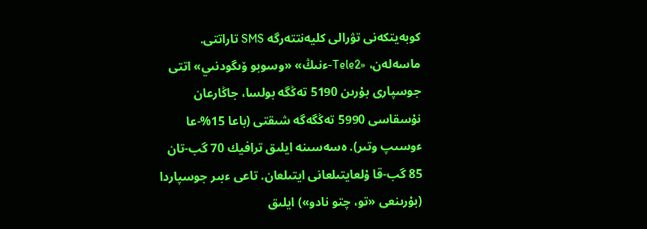كوبەيتكەنى تۋرالى كليەنتتەرگە SMS تاراتتى. ماسەلەن، «Tele2-ءنىڭ» «وسوبو ۆىگودنىي» اتتى جوسپارى بۇرىن 5190 تەڭگە بولسا، جاڭارعان نۇسقاسى 5990 تەڭگەگە شىقتى (باعا 15%-عا ءوسىپ وتىر). ەسەسىنە ايلىق ترافيك 70 گب-تان 85 گب-قا ۇلعايتىلعانى ايتىلعان. تاعى ءبىر جوسپاردا (بۇرىنعى «تو، چتو نادو») ايلىق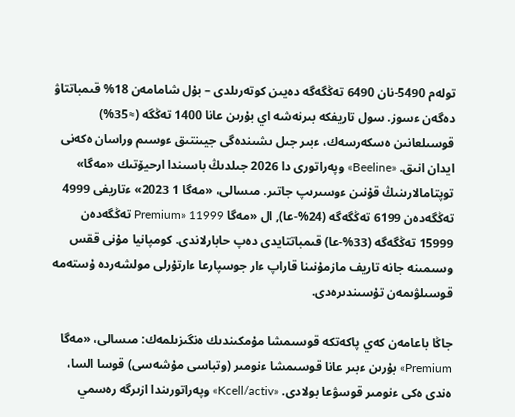تولەم 5490-نان 6490 تەڭگەگە دەيىن كوتەرىلدى – بۇل شامامەن 18% قىمباتتاۋ دەگەن ءسوز. سول تاريفكە بىرنەشە اي بۇرىن عانا 1400 تەڭگە (≈35%) قوسىلعانىن ەسكەرسەك، ءبىر جىل ىشىندەگى جيىنتىق ءوسىم وراسان ەكەنى ايدان انىق. «Beeline» وپەراتورى دا 2026 جىلدىڭ باسىندا ارحيۆتىك «مەگا» توپتامالارىنىڭ قۇنىن ءوسىرىپ جاتىر. مىسالى، «مەگا 1 2023» ءتاريفى 4999 تەڭگەدەن 6199 تەڭگەگە (24%-عا), ال «مەگا Premium» 11999 تەڭگەدەن 15999 تەڭگەگە (33%-عا) قىمباتتايدى دەپ حابارلاندى. كومپانيا مۇنى ققس وسىمىنە جانە تاريف مازمۇنىنا قاراپ ءار جوسپارعا ءارتۇرلى مولشەردە ۇستەمە قوسىلۋىمەن تۇسىندىرەدى.

جاڭا باعامەن كەي پاكەتكە قوسىمشا مۇمكىندىك ەنگىزىلمەك: مىسالى، «مەگا Premium» بۇرىن ءبىر عانا قوسىمشا ءنومىر (وتباسى مۇشەسى) قوسا السا، ەندى ەكى ءنومىر قوسۋعا بولادى. «Kcell/activ» وپەراتورىندا ازىرگە رەسمي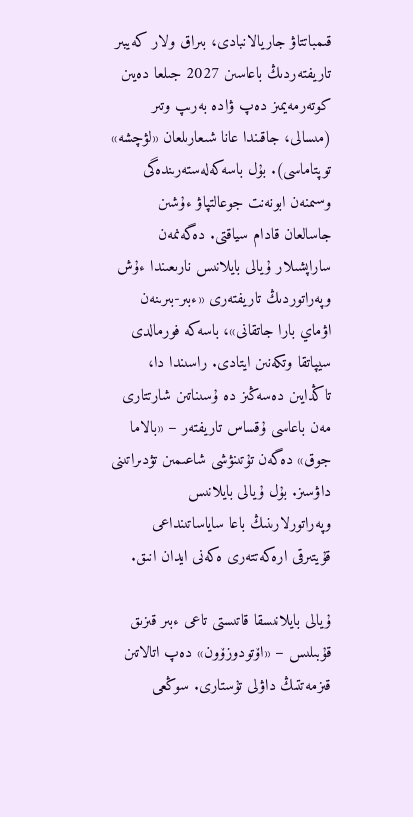قىمباتتاۋ جاريالانبادى، بىراق ولار كەيبىر تاريفتەردىڭ باعاسىن 2027 جىلعا دەيىن كوتەرمەيمىز دەپ ۋادە بەرىپ وتىر (مىسالى، جاقىندا عانا شىعارىلعان «لۋچشە» توپتاماسى). بۇل باسەكەلەستەرىندەگى وسىمنەن ابونەنت جوعالتپاۋ ءۇشىن جاسالعان قادام سياقتى. دەگەنمەن ساراپشىلار ۇيالى بايلانىس نارىعىندا ءۇش وپەراتوردىڭ تاريفتەرى «ءبىر-بىرىنەن اۋماي بارا جاتقانى»، باسەكە فورمالدى سيپاتقا وتكەنىن ايتادى. راسىندا دا، تاڭدايىن دەسەڭىز دە ۇسىناتىن شارتتارى مەن باعاسى ۇقساس تاريفتەر – «بالاما جوق» دەگەن تۇتىنۋشى شاعىمىن تۋدىراتىنى داۋسىز. بۇل ۇيالى بايلانىس وپەراتورلارىنىڭ باعا ساياساتىنداعى قۇيتىرقى ارەكەتتەرى ەكەنى ايدان انىق.

ۇيالى بايلانىسقا قاتىستى تاعى ءبىر قىزىق قۇبىلىس – «اۆتودوزۆون» دەپ اتالاتىن قىزمەتتىڭ داۋلى تۇستارى. سوڭعى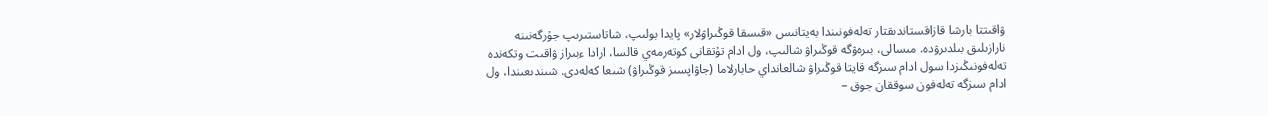ۋاقىتتا بارشا قازاقستاندىقتار تەلەفونىندا بەيتانىس «قىسقا قوڭىراۋلار» پايدا بولىپ، شاتاستىرىپ جۇرگەنىنە نارازىلىق بىلدىرۋدە. مىسالى، بىرەۋگە قوڭىراۋ شالىپ، ول ادام تۇتقانى كوتەرمەي قالسا، ارادا ءبىراز ۋاقىت وتكەندە تەلەفونىڭىزدا سول ادام سىزگە قايتا قوڭىراۋ شالعانداي حابارلاما (جاۋاپسىز قوڭىراۋ) شىعا كەلەدى. شىندىعىندا، ول ادام سىزگە تەلەفون سوققان جوق –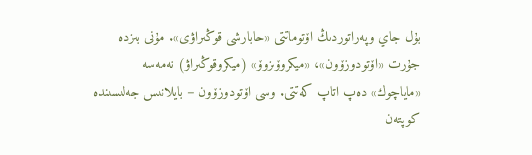بۇل جاي وپەراتوردىڭ اۆتوماتتى «حابارشى قوڭىراۋى». مۇنى بىزدە جۇرت «اۆتودوزۆون»، «ميكروۆىزوۆ» (ميكروقوڭىراۋ) نەمەسە «ماياچوك» دەپ اتاپ كەتتى. وسى اۆتودوزۆون – بايلانىس جەلىسىندە كوپتەن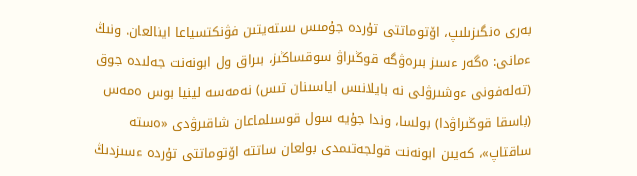بەرى ەنگىزىلىپ، اۆتوماتتى تۇردە جۇمىس ىستەيتىن فۋنكتسياعا اينالعان. ونىڭ ءمانى: ەگەر ءسىز بىرەۋگە قوڭىراۋ سوقساڭىز، بىراق ول ابونەنت جەلىدە جوق (تەلەفونى ءوشىرۋلى نە بايلانىس اياسىنان تىس) نەمەسە لينيا بوس ەمەس (باسقا قوڭىراۋدا) بولسا، وندا جۇيە سول قوسىلماعان شاقىرۋدى «ەستە ساقتاپ»، كەيىن ابونەنت قولجەتىمدى بولعان ساتتە اۆتوماتتى تۇردە ءسىزدىڭ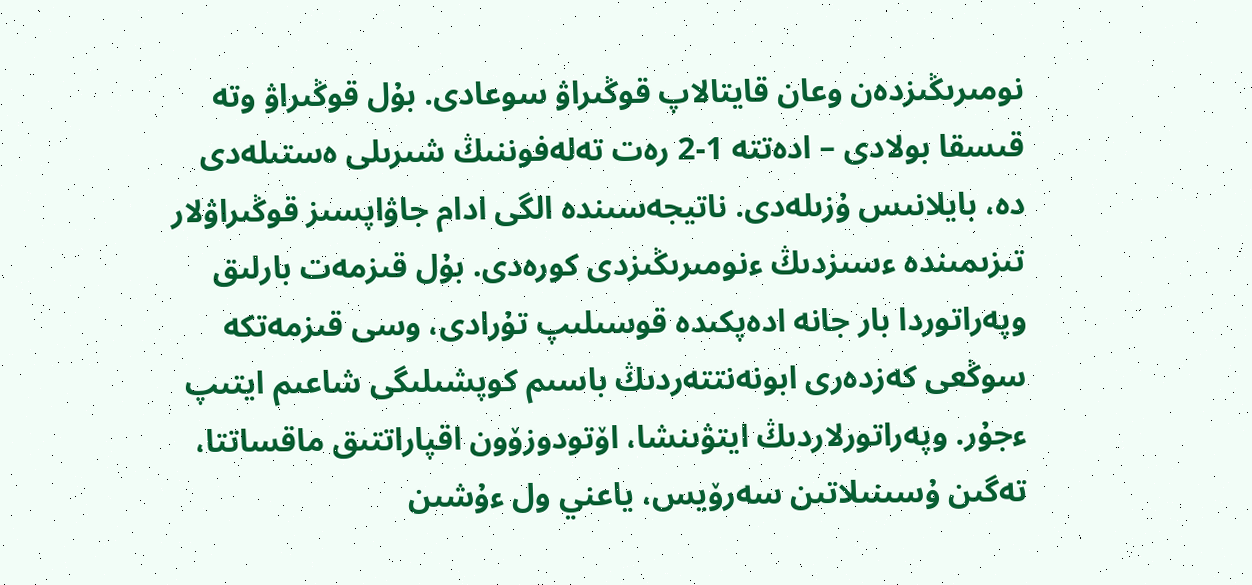نومىرىڭىزدەن وعان قايتالاپ قوڭىراۋ سوعادى. بۇل قوڭىراۋ وتە قىسقا بولادى – ادەتتە 1-2 رەت تەلەفوننىڭ شىرىلى ەستىلەدى دە، بايلانىس ۇزىلەدى. ناتيجەسىندە الگى ادام جاۋاپسىز قوڭىراۋلار تىزىمىندە ءسىزدىڭ ءنومىرىڭىزدى كورەدى. بۇل قىزمەت بارلىق وپەراتوردا بار جانە ادەپكىدە قوسىلىپ تۇرادى، وسى قىزمەتكە سوڭعى كەزدەرى ابونەنتتەردىڭ باسىم كوپشىلىگى شاعىم ايتىپ ءجۇر. وپەراتورلاردىڭ ايتۋىنشا، اۆتودوزۆون اقپاراتتىق ماقساتتا، تەگىن ۇسىنىلاتىن سەرۆيس، ياعني ول ءۇشىن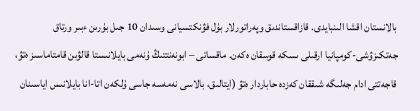بالانستان اقشا الىنبايدى. قازاقستاندىق وپەراتورلار بۇل فۋنكتسيانى وسىدان 10 جىل بۇرىن ءبىر ورتاق جەتكىزۋشى-كومپانيا ارقىلى ىسكە قوسقان ەكەن. ماقساتى – ابونەنتتىڭ ۇنەمى بايلانىستا قالۋىن قامتاماسىز ەتۋ، قاجەتتى ادام جەلىگە شىققان كەزدە حاباردار ەتۋ (ايتالىق، بالاسى نەمەسە جاسى ۇلكەن اتا-انا بايلانىس اياسىنان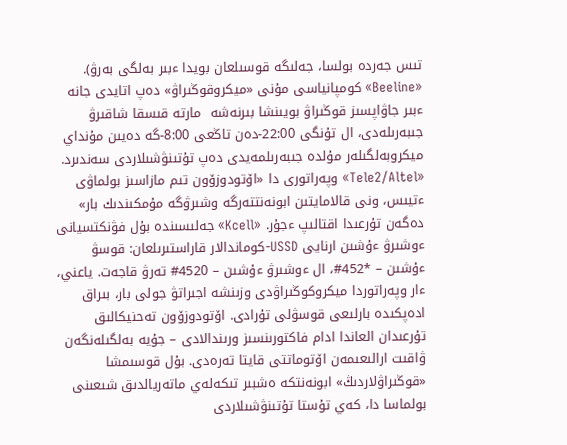تىس جەردە بولسا، جەلىگە قوسىلعان بويدا ءبىر بەلگى بەرۋ). «Beeline» كومپانياسى مۇنى «ميكروقوڭىراۋ» دەپ اتايدى جانە ءبىر جاۋاپسىز قوڭىراۋ بويىنشا بىرنەشە  مارتە قىسقا شاقىرۋ جىبەرىلەدى، ال تۇنگى 22:00-دەن تاڭعى 8:00-گە دەيىن مۇنداي ميكروبەلگىلەر مۇلدە جىبەرىلمەيدى دەپ تۇتىنۋشىلاردى سەندىرد. «Tele2/Altel» وپەراتورى دا «اۆتودوزۆون تىم مازاسىز بولماۋى ءتيىس، ونى قالامايتىن ابونەنتتەرگە وشىرۋگە مۇمكىندىك بار» دەگەن تۇرعىدا اقتالىپ ءجۇر. «Kcell» جەلىسىندە بۇل فۋنكتسيانى ءوشىرۋ ءۇشىن ارنايى USSD-كوماندالار قاراستىرىلعان: قوسۋ ءۇشىن – *452#، ال ءوشىرۋ ءۇشىن – 4520# تەرۋ قاجەت. ياعني، ءار وپەراتوردا ميكروكوڭىراۋدى وزىنشە اجىراتۋ جولى بار، بىراق ادەپكىدە بارلىعى قوسۋلى تۇرادى. اۆتودوزۆون تەحنيكالىق تۇرعىدان العاندا ادام فاكتورىنسىز ورىندالادى – جۇيە بەلگىلەنگەن ۋاقىت ارالىعىمەن اۆتوماتتى قايتا تەرەدى. بۇل قوسىمشا «قوڭىراۋلاردىڭ» ابونەنتكە ەشبىر تىكەلەي ماتەريالدىق شىعىنى بولماسا دا، كەي تۇستا تۇتىنۋشىلاردى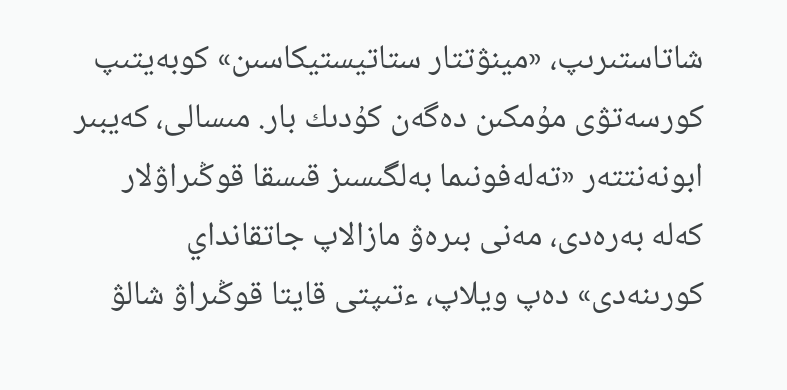شاتاستىرىپ، «مينۋتتار ستاتيستيكاسىن» كوبەيتىپ كورسەتۋى مۇمكىن دەگەن كۇدىك بار. مىسالى، كەيبىر ابونەنتتەر «تەلەفونىما بەلگىسىز قىسقا قوڭىراۋلار كەلە بەرەدى، مەنى بىرەۋ مازالاپ جاتقانداي كورىنەدى» دەپ ويلاپ، ءتىپتى قايتا قوڭىراۋ شالۋ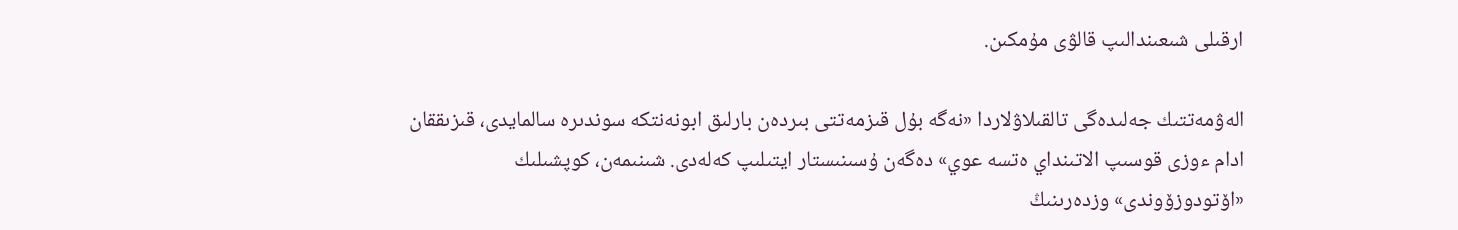ارقىلى شىعىندالىپ قالۋى مۇمكىن.

الەۋمەتتىك جەلىدەگى تالقىلاۋلاردا «نەگە بۇل قىزمەتتى بىردەن بارلىق ابونەنتكە سوندىرە سالمايدى، قىزىققان ادام ءوزى قوسىپ الاتىنداي ەتسە عوي» دەگەن ۇسىنىستار ايتىلىپ كەلەدى. شىنىمەن، كوپشىلىك «اۆتودوزۆوندى» وزدەرىنىڭ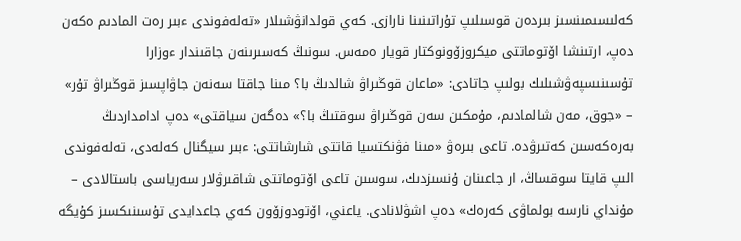كەلىسىمىنسىز بىردەن قوسىلىپ تۇراتىنىنا نارازى. كەي قولدانۋشىلار «تەلەفوندى ءبىر رەت المادىم ەكەن دەپ، ارتىنشا اۆتوماتتى ميكروزۆونوكتار قويار ەمەس. سونىڭ كەسىرىنەن جاقىندار ءوزارا تۇسىنىسپەۋشىلىك بولىپ جاتادى: «ماعان قوڭىراۋ شالدىڭ با؟ مىنا جاقتا سەنەن جاۋاپسىز قوڭىراۋ تۇر» – «جوق، مەن شالمادىم، مۇمكىن سەن قوڭىراۋ سوقتىڭ با؟» دەگەن سياقتى» دەپ ادامداردىڭ بەرەكەسىن كەتىرۋدە. تاعى بىرەۋ «مىنا فۋنكتسيا قاتتى شارشاتتى: ءبىر سيگنال كەلەدى، تەلەفوندى الىپ قايتا سوقساڭ، ار جاعىنان ۇنسىزدىك، سوسىن تاعى اۆتوماتتى شاقىرۋلار سەرياسى باستالادى – مۇنداي نارسە بولماۋى كەرەك» دەپ اشۋلانادى. ياعني، اۆتودوزۆون كەي جاعدايدى تۇسىنىكسىز كۇيگە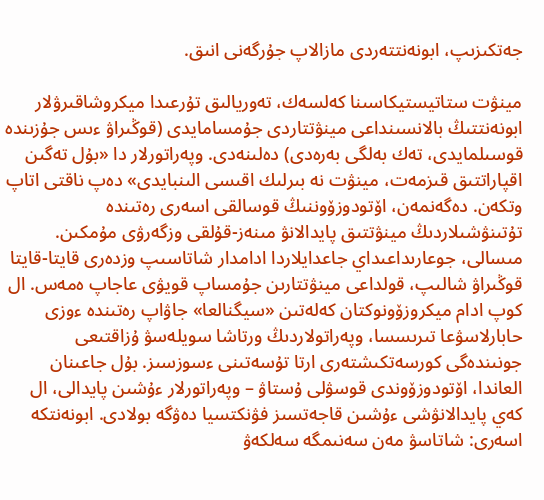جەتكىزىپ، ابونەنتتەردى مازالاپ جۇرگەنى انىق.

مينۋت ستاتيستيكاسىنا كەلسەك، تەوريالىق تۇرعىدا ميكروشاقىرۋلار ابونەنتتىڭ بالانسىنداعى مينۋتتاردى جۇمسامايدى (قوڭىراۋ ءىس جۇزىندە قوسىلمايدى، تەك بەلگى بەرەدى) دەلىنەدى. وپەراتورلار دا «بۇل تەگىن اقپاراتتىق قىزمەت، مينۋت نە بىرلىك اقىسى الىنبايدى» دەپ ناقتى اتاپ وتكەن. دەگەنمەن، اۆتودوزۆوننىڭ قوسالقى اسەرى رەتىندە تۇتىنۋشىلاردىڭ مينۋتتىق پايدالانۋ مىنەز-قۇلقى وزگەرۋى مۇمكىن. مىسالى، جوعارىداعىداي جاعدايلاردا ادامدار شاتاسىپ وزدەرى قايتا-قايتا قوڭىراۋ شالىپ، قولداعى مينۋتتارىن جۇمساپ قويۋى عاجاپ ەمەس. ال كوپ ادام ميكروزۆونوكتان كەلەتىن «سيگنالعا» جاۋاپ رەتىندە ءوزى حابارلاسۋعا تىرىسسا، وپەراتولاردىڭ ورتاشا سويلەسۋ ۇزاقتىعى جونىندەگى كورسەتكىشتەرى ارتا تۇسەتىنى ءسوزسىز. بۇل جاعىنان العاندا، اۆتودوزۆوندى قوسۋلى ۇستاۋ – وپەراتورلار ءۇشىن پايدالى، ال كەي پايدالانۋشى ءۇشىن قاجەتسىز فۋنكتسيا دەۋگە بولادى. ابونەنتكە اسەرى: شاتاسۋ مەن سەنىمگە سەلكەۋ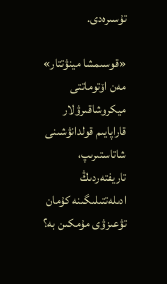تۇسىرەدى.

«قوسىمشا مينۋتتار» مەن اۆتوماتتى ميكروشاقىرۋلار قاراپايىم قولدانۋشىنى شاتاستىرىپ، تاريفتەردىڭ ادىلەتتىلىگىنە كۇمان تۋعىزۋى مۇمكىن بە؟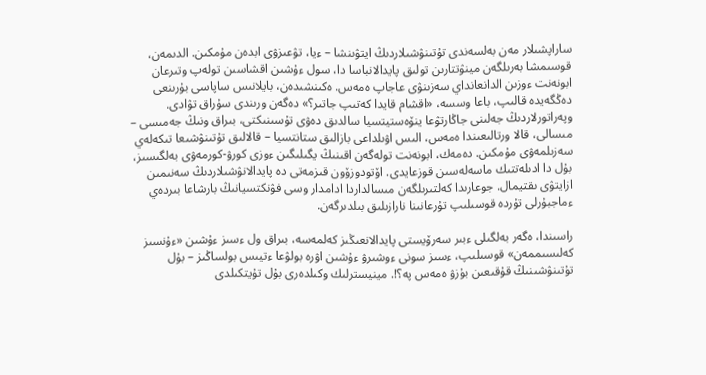ساراپشىلار مەن بەلسەندى تۇتىنۋشىلاردىڭ ايتۋىنشا – ءيا، تۋعىزۋى ابدەن مۇمكىن. الدىمەن، قوسىمشا بەرىلگەن مينۋتتارىن تولىق پايدالانباسا دا، سول ءۇشىن اقشاسىن تولەپ وتىرعان ابونەنت ءوزىن الدانعانداي سەزىنۋى عاجاپ ەمەس. ەكىنشىدەن، بايلانىس ساپاسى بۇرىنعى دەڭگەيدە قالىپ، باعا وسسە، «اقشام قايدا كەتىپ جاتىر؟» دەگەن ورىندى سۇراق تۋادى. وپەراتورلاردىڭ جەلىنى جاڭارتۋعا ينۆەستيتسيا سالدىق دەۋى تۇسىنىكتى، بىراق ونىڭ جەمىسى – مىسالى، قالا ورتالىعىندا ەمەس، الىس اۋىلداعى بازالىق ستانتسيا – قالالىق تۇتىنۋشىعا تىكەلەي سەزىلمەۋى مۇمكىن. دەمەك، ابونەنت تولەگەن اقىنىڭ يگىلىگىن ءوزى كورۋ-كورمەۋى بەلگىسىز، بۇل دا ادىلەتتىك ماسەلەسىن قوزعايدى. اۆتودوزۆون قىزمەتى دە پايدالانۋشىلاردىڭ سەنىمىن ازايتۋى ىقتيمال. جوعارىدا كەلتىرىلگەن مىسالداردا ادامدار وسى فۋنكتسيانىڭ بارشاعا بىردەي ءماجبۇرلى تۇردە قوسىلىپ تۇرعانىنا نارازىلىق بىلدىرگەن.

راسىندا، ەگەر بەلگىلى ءبىر سەرۆيستى پايدالانعىڭىز كەلمەسە، بىراق ول ءسىز ءۇشىن «ءۇنسىز كەلىسىممەن» قوسىلىپ، ءسىز سونى ءوشىرۋ ءۇشىن اۋرە بولۋعا ءتيىس بولساڭىز – بۇل تۇتىنۋشىنىڭ قۇقىعىن بۇزۋ ەمەس پە؟!. مينيسترلىك وكىلدەرى بۇل تۇيتكىلدى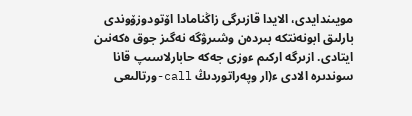مويىندايدى، الايدا قازىرگى زاڭنامادا اۆتودوزۆوندى بارلىق ابونەنتكە بىردەن وشىرۋگە نەگىز جوق ەكەنىن ايتادى. ازىرگە اركىم ءوزى جەكە حابارلاسىپ قانا سوندىرە الادى ء(ار وپەراتوردىڭ call-ورتالىعى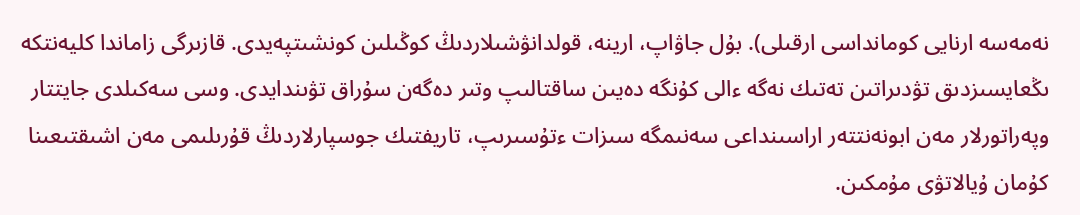نەمەسە ارنايى كومانداسى ارقىلى). بۇل جاۋاپ، ارينە، قولدانۋشىلاردىڭ كوڭىلىن كونشىتپەيدى. قازىرگى زاماندا كليەنتكە ىڭعايسىزدىق تۋدىراتىن تەتىك نەگە ءالى كۇنگە دەيىن ساقتالىپ وتىر دەگەن سۇراق تۋىندايدى. وسى سەكىلدى جايتتار وپەراتورلار مەن ابونەنتتەر اراسىنداعى سەنىمگە سىزات ءتۇسىرىپ، تاريفتىك جوسپارلاردىڭ قۇرىلىمى مەن اشىقتىعىنا كۇمان ۇيالاتۋى مۇمكىن.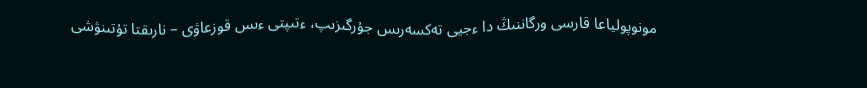مونوپولياعا قارسى ورگاننىڭ دا ءجيى تەكسەرىس جۇرگىزىپ، ءتىپتى ءىس قوزعاۋى – نارىقتا تۇتىنۋشى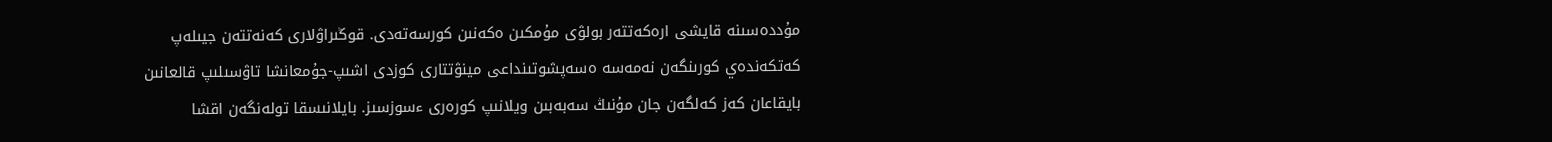مۇددەسىنە قايشى ارەكەتتەر بولۋى مۇمكىن ەكەنىن كورسەتەدى. قوڭىراۋلارى كەنەتتەن جيىلەپ كەتكەندەي كورىنگەن نەمەسە ەسەپشوتىنداعى مينۋتتارى كوزدى اشىپ-جۇمعانشا تاۋسىلىپ قالعانىن بايقاعان كەز كەلگەن جان مۇنىڭ سەبەبىن ويلانىپ كورەرى ءسوزسىز. بايلانىسقا تولەنگەن اقشا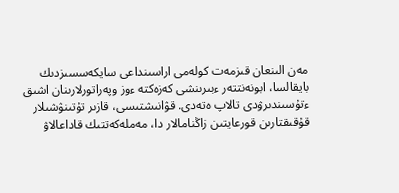مەن الىنعان قىزمەت كولەمى اراسىنداعى سايكەسسىزدىك بايقالسا، ابونەنتتەر ءبىرىنشى كەزەكتە ءوز وپەراتورلارىنان اشىق ءتۇسىندىرۋدى تالاپ ەتەدى. قۋانىشتىسى، قازىر تۇتىنۋشىلار قۇقىقتارىن قورعايتىن زاڭنامالار دا، مەملەكەتتىك قاداعالاۋ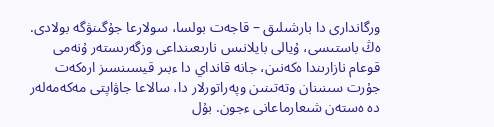ورگاندارى دا بارشىلىق – قاجەت بولسا، سولارعا جۇگىنۋگە بولادى. ەڭ باستىسى، ۇيالى بايلانىس نارىعىنداعى وزگەرىستەر ۇنەمى قوعام نازارىندا ەكەنىن، جانە قانداي دا ءبىر قيسىنسىز ارەكەت جۇرت سىنىنان وتەتىنىن وپەراتورلار دا، سالاعا جاۋاپتى مەكەمەلەر دە ەستەن شىعارماعانى ءجون. بۇل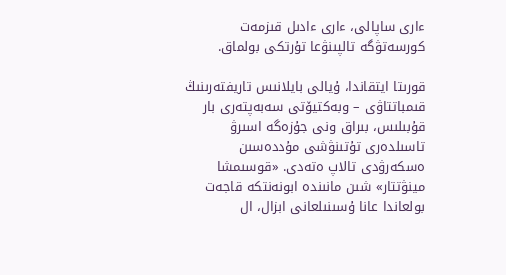ءارى ساپالى، ءارى ءادىل قىزمەت كورسەتۋگە تالپىنۋعا تۇرتكى بولماق.

قورىتا ايتقاندا، ۇيالى بايلانىس تاريفتەرىنىڭ قىمباتتاۋى – وبەكتيۆتى سەبەپتەرى بار قۇبىلىس، بىراق ونى جۇزەگە اسىرۋ تاسىلدەرى تۇتىنۋشى مۇددەسىن ەسكەرۋدى تالاپ ەتەدى. «قوسىمشا مينۋتتار» شىن مانىندە ابونەنتكە قاجەت بولعاندا عانا ۇسىنىلعانى ابزال، ال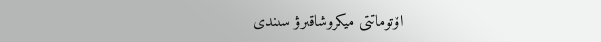اۆتوماتتى ميكروشاقىرۋ سىندى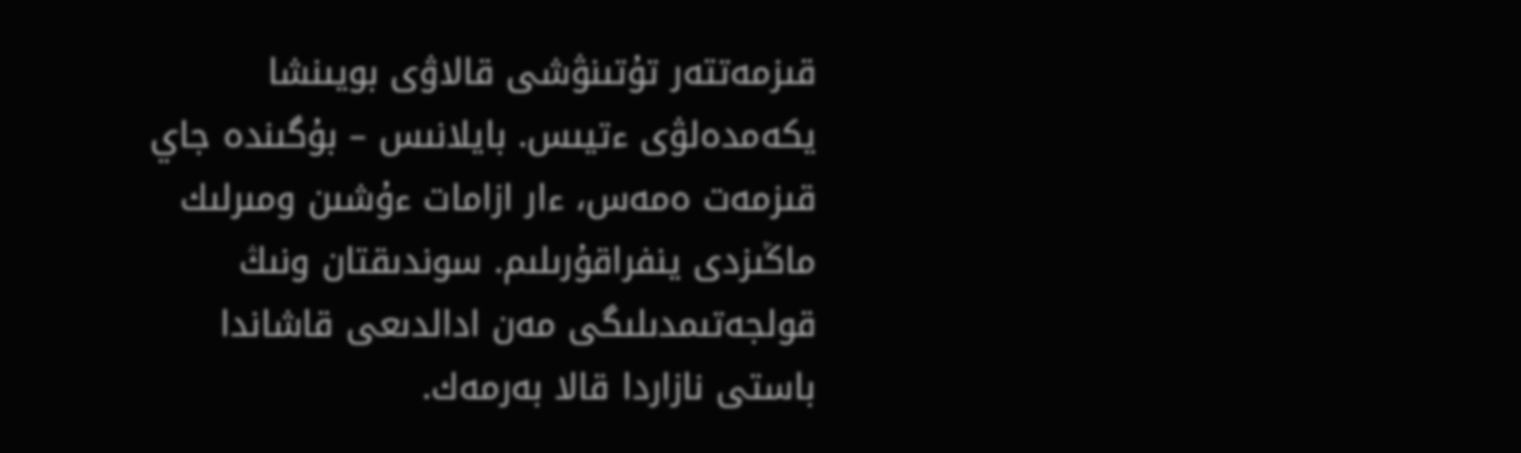قىزمەتتەر تۇتىنۋشى قالاۋى بويىنشا يكەمدەلۋى ءتيىس. بايلانىس – بۇگىندە جاي قىزمەت ەمەس، ءار ازامات ءۇشىن ومىرلىك ماڭىزدى ينفراقۇرىلىم. سوندىقتان ونىڭ قولجەتىمدىلىگى مەن ادالدىعى قاشاندا باستى نازاردا قالا بەرمەك.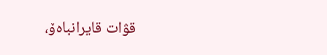قۋات قايرانباەۆ،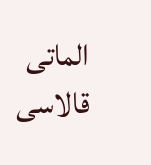الماتى قالاسى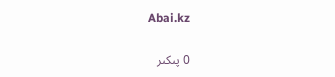Abai.kz

0 پىكىر